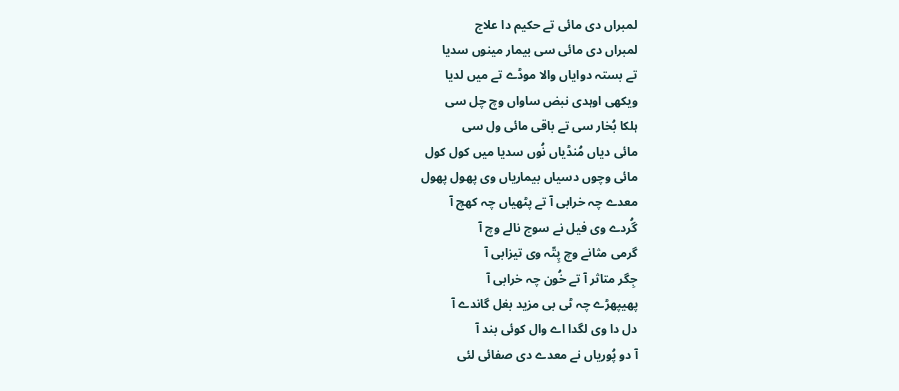لمبراں دی مائی تے حکیم دا علاج
لمبراں دی مائی سی بیمار مینوں سدیا
تے بستہ دوایاں والا موڈے تے میں لدیا
ویکھی اوہدی نبض ساواں وچ چل سی
ہلکا بُخار سی تے باقی مائی ول سی
مائی دیاں مُنڈیاں نُوں سدیا میں کول کول
مائی وچوں دسیاں بیماریاں وی پھول پھول
معدے چہ خرابی آ تے پٹھیاں چہ کھچ آ
گُردے وی فیل نے سوج نالے وچ آ
گرمی مثانے وچ پِتّہ وی تیزابی آ
جِگر متاثر آ تے خُون چہ خرابی آ
پھیپھڑے چہ ٹی بی مزید بغل گاندے آ
دل دا وی لگدا اے وال کوئی بند آ
آ دو پُوریاں نے معدے دی صفائی لئی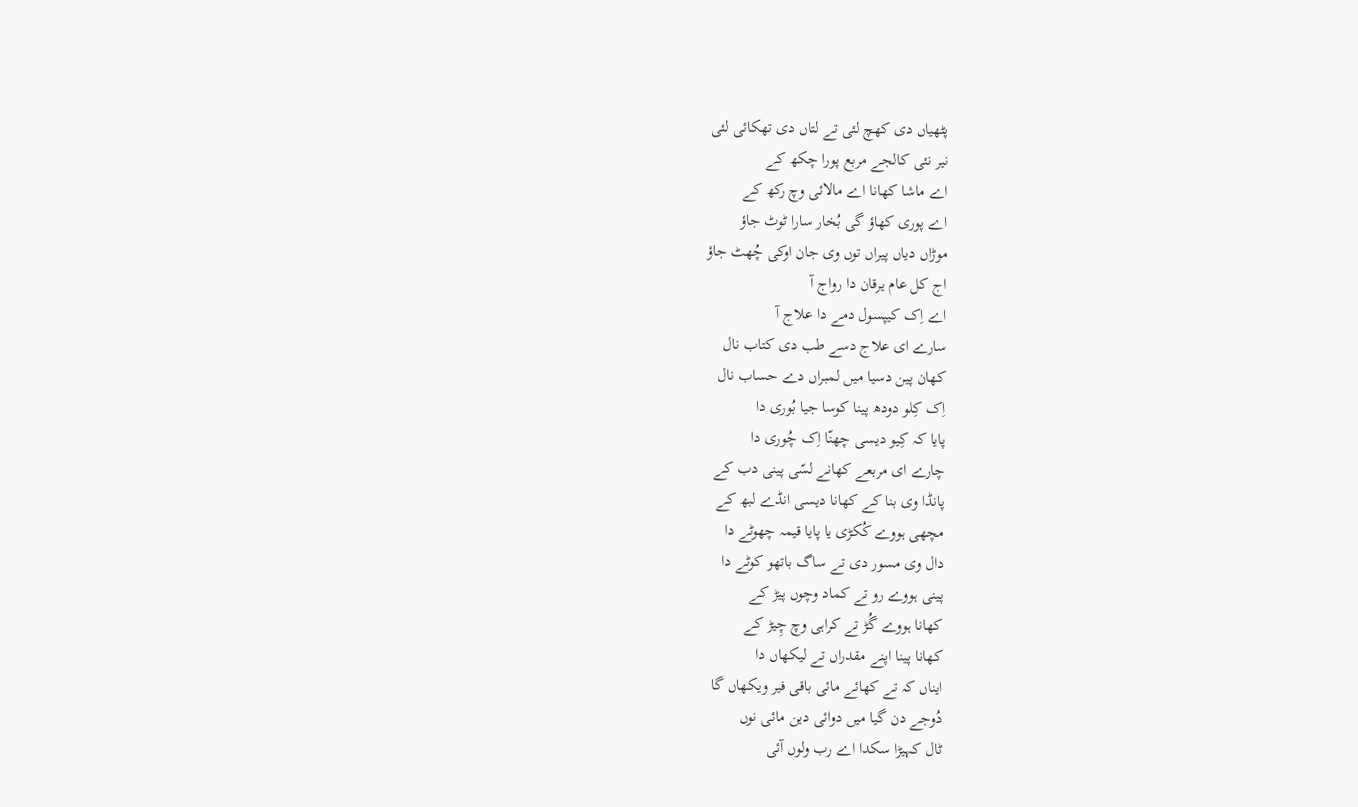پٹھیاں دی کھچ لئی تے لتاں دی تھکائی لئی
نیر نئی کالجے مربع پورا چکھ کے
اے ماشا کھانا اے مالائی وچ رکھ کے
اے پوری کھاؤ گی بُخار سارا ٹوٹ جاؤ
موڑاں دیاں پیراں توں وی جان اوکی چُھٹ جاؤ
اج کل عام یرقان دا رواج آ
اے اِک کیپسول دمے دا علاج آ
سارے ای علاج دسے طب دی کتاب نال
کھان پین دسیا میں لمبراں دے حساب نال
اِک کِلو دودھ پینا کوسا جیا بُوری دا
پایا کہ کِیو دیسی چھنّا اِک چُوری دا
چارے ای مربعے کھانے لسّی پینی دب کے
پانڈا وی بنا کے کھانا دیسی انڈے لبھ کے
مچھی ہووے کُکڑی یا پایا قیمہ چھوٹے دا
دال وی مسور دی تے ساگ باتھو کوٹے دا
پینی ہووے رو تے کماد وچوں پیڑ کے
کھانا ہووے گُڑ تے کراہی وچ چِیڑ کے
کھانا پینا اپنے مقدراں تے لیکھاں دا
ایناں کہ تے کھائے مائی باقی فیر ویکھاں گا
دُوجے دن گیا میں دوائی دین مائی نوں
ٹال کہیڑا سکدا اے رب ولوں آئی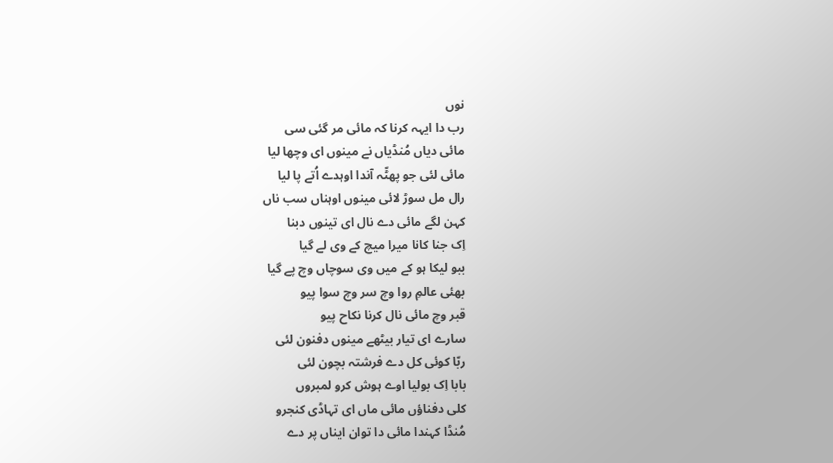نوں
رب دا ایہہ کرنا کہ مائی مر گئی سی
مائی دیاں مُنڈیاں نے مینوں ای وچھا لیا
مائی لئی جو پھٹّہ آندا اوہدے اُتے پا لیا
رال مل سوڑ لائی مینوں اوہناں سب ناں
کہن لگے مائی دے نال ای تینوں دبنا
اِک جنا کانا میرا میچ کے وی لے گیا
ببو لیکا ہو کے میں وی سوچاں وچ پے گیا
بھئی عالمِ روا وچ سر وچ سوا پیو
قبر وچ مائی نال کرنا نکاح پیو
سارے ای تیار بیٹھے مینوں دفنون لئی
ربّا کوئی کل دے فرشتہ بچون لئی
بابا اِک بولیا اوے ہوش کرو لمبروں
کلی دفناؤں مائی ماں ای تہاڈی کنجرو
مُنڈا کہندا مائی دا توان ایناں پر دے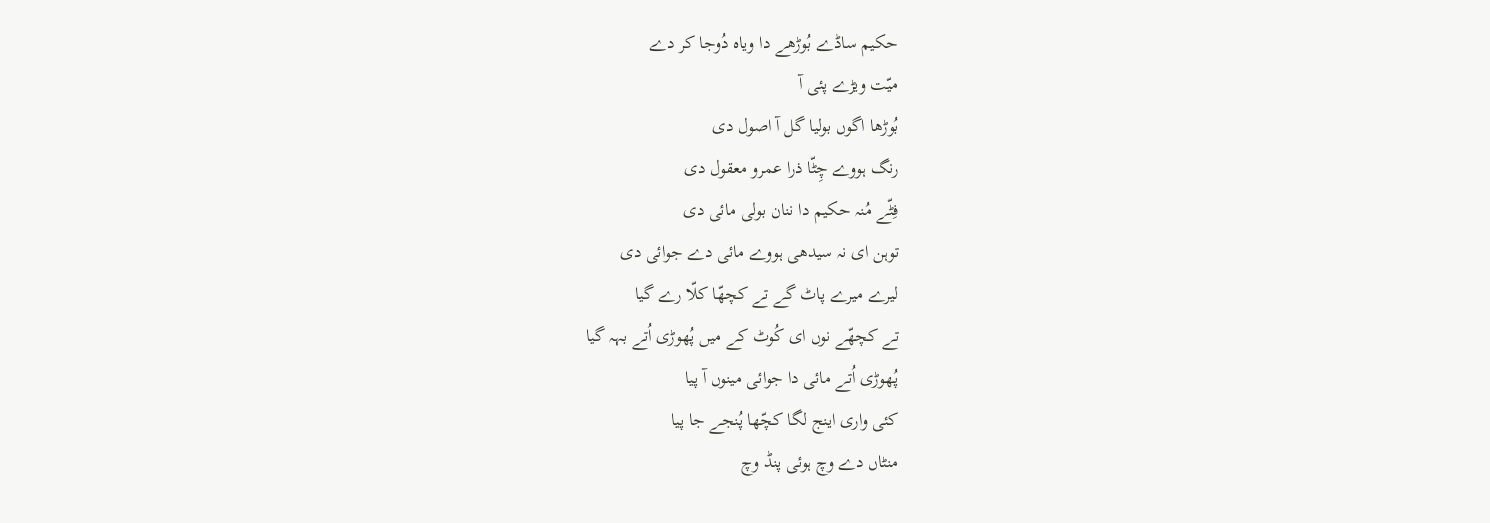حکیم ساڈے بُوڑھے دا ویاہ دُوجا کر دے
میّت ویڑے پئی آ
بُوڑھا اگوں بولیا گل آ اصول دی
رنگ ہووے چِٹّا ذرا عمرو معقول دی
فِٹّے مُنہ حکیم دا ننان بولی مائی دی
توہن ای نہ سیدھی ہووے مائی دے جوائی دی
لیرے میرے پاٹ گے تے کچھّا کلّا رے گیا
تے کچھّے نوں ای کُوٹ کے میں پُھوڑی اُتے بہہ گیا
پُھوڑی اُتے مائی دا جوائی مینوں آ پیا
کئی واری اینج لگا کچّھا پُنجے جا پیا
منٹاں دے وچ ہوئی پنڈ وچ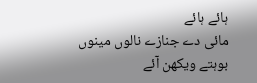ہائے ہائے
مائی دے جنازے نالوں مینوں بوہتے ویکھن آئے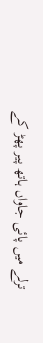ترلے میں پائی جاواں ہاتھ پیر پھڑ کے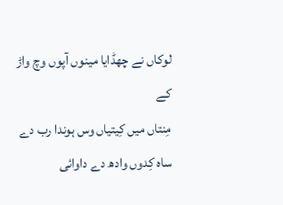لوکاں نے چھڈایا مینوں آپوں وچ واڑ کے
مِنتاں میں کِیتیاں وس ہوندا رب دے
ساہ کِدوں وادھ دے داوائی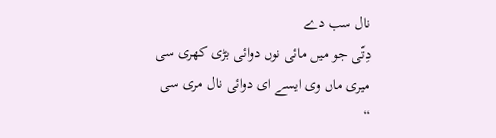نال سب دے
دِتّی جو میں مائی نوں دوائی بڑی کھری سی
میری ماں وی ایسے ای دوائی نال مری سی
“